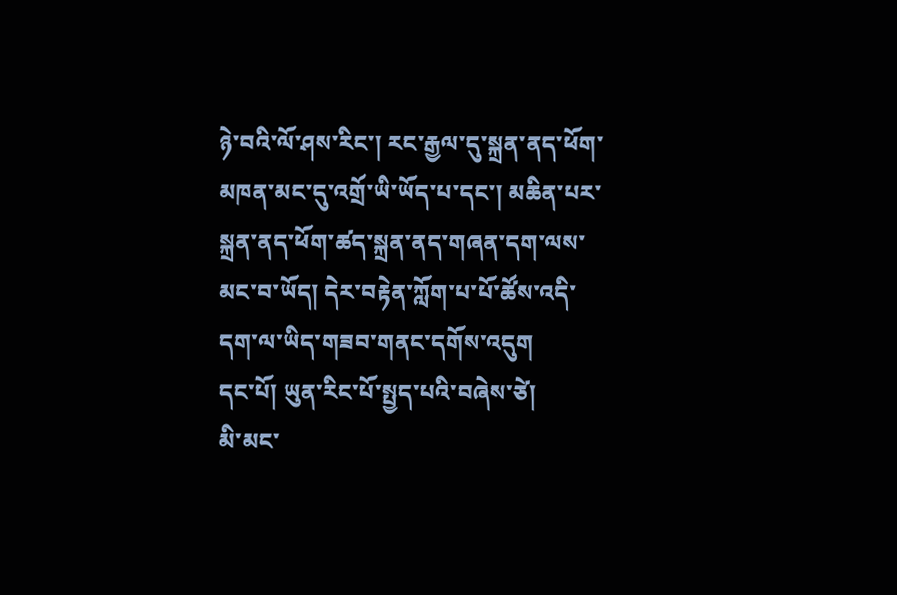ཉེ་བའི་ལོ་ཤས་རིང་། རང་རྒྱལ་དུ་སྐྲན་ནད་ཕོག་མཁན་མང་དུ་འགྲོ་ཡི་ཡོད་པ་དང་། མཆིན་པར་སྐྲན་ནད་ཕོག་ཚད་སྐྲན་ནད་གཞན་དག་ལས་མང་བ་ཡོད། དེར་བརྟེན་ཀློག་པ་པོ་ཚོས་འདི་དག་ལ་ཡིད་གཟབ་གནང་དགོས་འདུག
དང་པོ། ཡུན་རིང་པོ་སྤྱད་པའི་བཞེས་ཙེ།
མི་མང་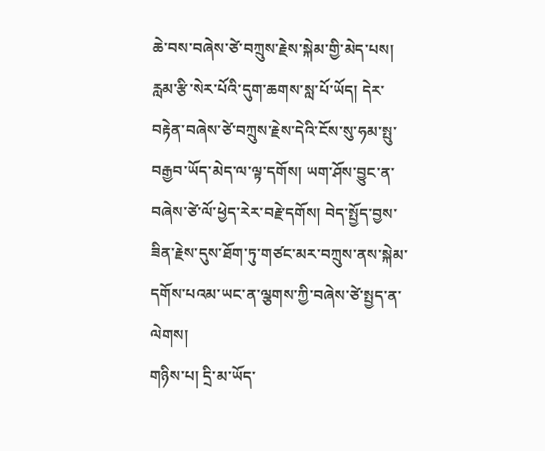ཆེ་བས་བཞེས་ཙེ་བཀྲུས་རྗེས་སྐེམ་གྱི་མེད་པས། རླམ་རྩི་སེར་པོའི་དུག་ཆགས་སླ་པོ་ཡོད། དེར་བརྟེན་བཞེས་ཙེ་བཀྲུས་རྗེས་དེའི་ངོས་སུ་ཧམ་སྤུ་བརྒྱབ་ཡོད་མེད་ལ་ལྟ་དགོས། ཡག་ཤོས་བྱུང་ན་བཞེས་ཙེ་ལོ་ཕྱེད་རེར་བརྗེ་དགོས། བེད་སྤྱོད་བྱས་ཟིན་རྗེས་དུས་ཐོག་ཏུ་གཙང་མར་བཀྲུས་ནས་སྐེམ་དགོས་པའམ་ཡང་ན་ལྕགས་ཀྱི་བཞེས་ཙེ་སྤྱད་ན་ལེགས།
གཉིས་པ། དྲི་མ་ཡོད་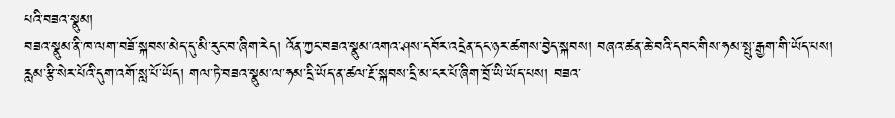པའི་བཟའ་སྣུམ།
བཟའ་སྣུམ་ནི་ཁ་ལག་བཟོ་སྐབས་མེད་དུ་མི་རུང་བ་ཞིག་རེད། འོན་ཀྱང་བཟའ་སྣུམ་འགའ་ཤས་དབོར་འདྲེན་དང་ཉར་ཚགས་བྱེད་སྐབས། བཞའ་ཚན་ཆེ་བའི་དབང་གིས་ཧམ་སྤུ་རྒྱག་གི་ཡོད་པས། རླམ་རྩི་སེར་པོའི་དུག་འགོ་སླ་པོ་ཡོད། གལ་ཏེ་བཟའ་སྣུམ་ལ་ཧམ་དྲི་ཡོད་ན་ཚལ་རྔོ་སྐབས་དྲི་མ་ངར་པོ་ཞིག་བྲོ་ཡི་ཡོད་པས། བཟའ་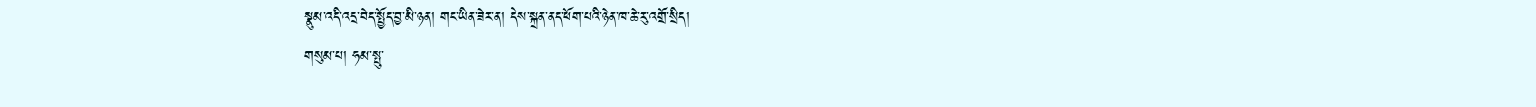སྣུམ་འདི་འདྲ་བེད་སྤྱོད་བྱ་མི་ཉན། གང་ཡིན་ཟེར་ན། དེས་སྐྲན་ནད་ཕོག་པའི་ཉེན་ཁ་ཆེ་རུ་འགྲོ་སྲིད།
གསུམ་པ། ཧམ་སྤུ་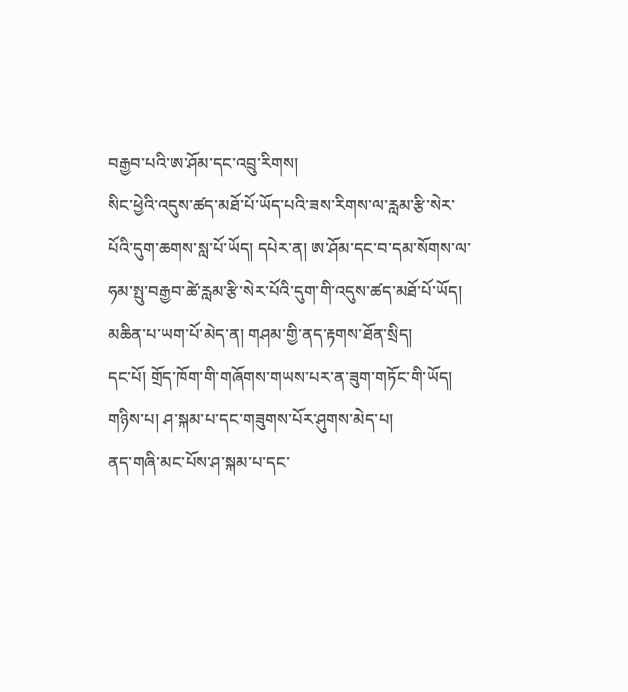བརྒྱབ་པའི་ཨ་ཤོམ་དང་འབྲུ་རིགས།
སིང་ཕྱེའི་འདུས་ཚད་མཐོ་པོ་ཡོད་པའི་ཟས་རིགས་ལ་རླམ་རྩི་སེར་པོའི་དུག་ཆགས་སླ་པོ་ཡོད། དཔེར་ན། ཨ་ཤོམ་དང་བ་དམ་སོགས་ལ་ཧམ་སྤུ་བརྒྱབ་ཚེ་རླམ་རྩི་སེར་པོའི་དུག་གི་འདུས་ཚད་མཐོ་པོ་ཡོད།
མཆིན་པ་ཡག་པོ་མེད་ན། གཤམ་གྱི་ནད་རྟགས་ཐོན་སྲིད།
དང་པོ། གྲོད་ཁོག་གི་གཞོགས་གཡས་པར་ན་ཟུག་གཏོང་གི་ཡོད།
གཉིས་པ། ཤ་སྐམ་པ་དང་གཟུགས་པོར་ཤུགས་མེད་པ།
ནད་གཞི་མང་པོས་ཤ་སྐམ་པ་དང་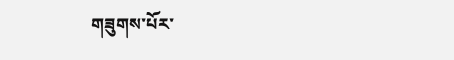གཟུགས་པོར་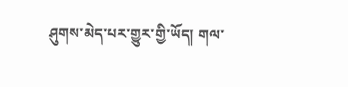ཤུགས་མེད་པར་གྱུར་གྱི་ཡོད། གལ་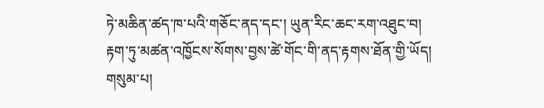ཏེ་མཆིན་ཚད་ཁ་པའི་གཅོང་ནད་དང་། ཡུན་རིང་ཆང་རག་འཐུང་བ། རྟག་ཏུ་མཚན་འཁྱོངས་སོགས་བྱས་ཚེ་གོང་གི་ནད་རྟགས་ཐོན་གྱི་ཡོད།
གསུམ་པ།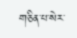གཅིན་པ་སེར་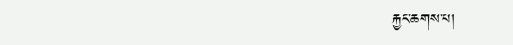རྐྱང་ཆགས་པ།